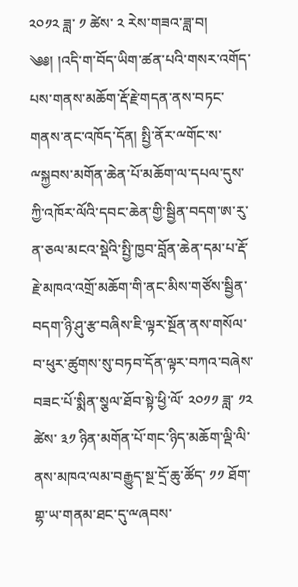༢༠༡༢ ཟླ་ ༡ ཚེས་ ༢ རེས་གཟའ་ཟླ་བ།
༄༅། །འདི་ག་བོད་ཡིག་ཚན་པའི་གསར་འགོད་པས་གནས་མཆོག་རྡོ་རྗེ་གདན་ནས་བཏང་གནས་ནང་འཁོད་དོན། སྤྱི་ནོར་ྋགོང་ས་ྋསྐྱབས་མགོན་ཆེན་པོ་མཆོག་ལ་དཔལ་དུས་ཀྱི་འཁོར་ལོའི་དབང་ཆེན་གྱི་སྦྱིན་བདག་ཨ་རུ་ན་ཅལ་མངའ་སྡེའི་སྤྱི་ཁྱབ་བློན་ཆེན་དམ་པ་རྡོ་རྗེ་མཁའ་འགྲོ་མཆོག་གི་ནང་མིས་གཙོས་སྦྱིན་བདག་ཉི་ཤུ་རྩ་བཞིས་ཇི་ལྟར་སྔོན་ནས་གསོལ་བ་ཕུར་ཚུགས་སུ་བཏབ་དོན་ལྟར་བཀའ་བཞེས་བཟང་པོ་སྨིན་སྕལ་ཐོབ་སྟེ་ཕྱི་ལོ་ ༢༠༡༡ ཟླ་ ༡༢ ཚེས་ ༣༡ ཉིན་མགོན་པོ་གང་ཉིད་མཆོག་ལྡི་ལི་ནས་མཁའ་ལམ་བརྒྱུད་སྔ་དྲོ་ཆུ་ཚོད་ ༡༡ ཐོག་གྷ་ཡ་གནམ་ཐང་དུ་ྋཞབས་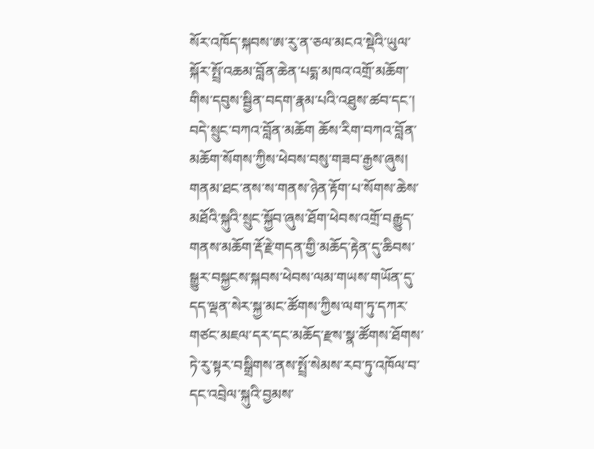སོར་འཁོད་སྐབས་ཨ་རུ་ན་ཅལ་མངའ་སྡེའི་ཡུལ་སྐོར་སྤྲོ་འཆམ་བློན་ཆེན་པདྨ་མཁའ་འགྲོ་མཆོག་གིས་དབུས་སྦྱིན་བདག་རྣམ་པའི་འཐུས་ཚབ་དང་། བདེ་སྲུང་བཀའ་བློན་མཆོག ཆོས་རིག་བཀའ་བློན་མཆོག་སོགས་ཀྱིས་ཕེབས་བསུ་གཟབ་རྒྱས་ཞུས། གནམ་ཐང་ནས་ས་གནས་ཉེན་རྟོག་པ་སོགས་ཆེས་མཐོའི་སྐུའི་སྲུང་སྐྱོབ་ཞུས་ཐོག་ཕེབས་འགྲོ་བརྒྱུད་གནས་མཆོག་རྡོ་རྗེ་གདན་གྱི་མཆོད་རྟེན་དུ་ཆིབས་སྒྱུར་བསྐྱངས་སྐབས་ཕེབས་ལམ་གཡས་གཡོན་དུ་དད་ལྡན་སེར་སྐྱ་མང་ཚོགས་ཀྱིས་ལག་ཏུ་དཀར་གཙང་མཇལ་དར་དང་མཆོད་རྫས་སྣ་ཚོགས་ཐོགས་ཏེ་རུ་སྟར་བསྒྲིགས་ནས་སྤྲོ་སེམས་རབ་ཏུ་འཁོལ་བ་དང་འབྲེལ་སྐུའི་བྱམས་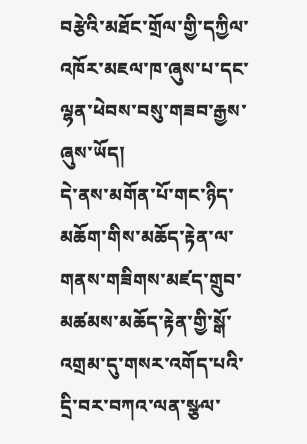བརྩེའི་མཐོང་གྲོལ་གྱི་དཀྱིལ་འཁོར་མཇལ་ཁ་ཞུས་པ་དང་ལྷན་ཕེབས་བསུ་གཟབ་རྒྱས་ཞུས་ཡོད།
དེ་ནས་མགོན་པོ་གང་ཉིད་མཆོག་གིས་མཆོད་རྟེན་ལ་གནས་གཟིགས་མཛད་གྲུབ་མཚམས་མཆོད་རྟེན་གྱི་སྒོ་འགྲམ་དུ་གསར་འགོད་པའི་དྲི་བར་བཀའ་ལན་སྩལ་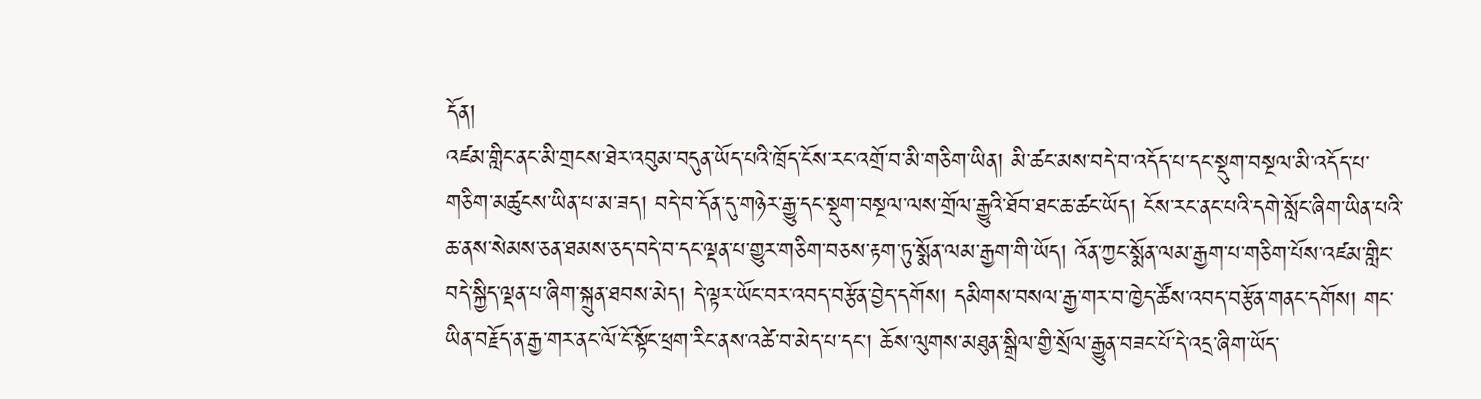དོན།
འཛམ་གླིང་ནང་མི་གྲངས་ཐེར་འབུམ་བདུན་ཡོད་པའི་ཁྲོད་ངོས་རང་འགྲོ་བ་མི་གཅིག་ཡིན། མི་ཚང་མས་བདེ་བ་འདོད་པ་དང་སྡུག་བསྔལ་མི་འདོད་པ་གཅིག་མཚུངས་ཡིན་པ་མ་ཟད། བདེ་བ་དོན་དུ་གཉེར་རྒྱུ་དང་སྡུག་བསྔལ་ལས་གྲོལ་རྒྱུའི་ཐོབ་ཐང་ཆ་ཚང་ཡོད། ངོས་རང་ནང་པའི་དགེ་སློང་ཞིག་ཡིན་པའི་ཆ་ནས་སེམས་ཅན་ཐམས་ཅད་བདེ་བ་དང་ལྡན་པ་གྱུར་གཅིག་བཅས་རྟག་ཏུ་སྨོན་ལམ་རྒྱག་གི་ཡོད། འོན་ཀྱང་སྨོན་ལམ་རྒྱག་པ་གཅིག་པོས་འཛམ་གླིང་བདེ་སྐྱིད་ལྡན་པ་ཞིག་སྐྲུན་ཐབས་མེད། དེ་ལྟར་ཡོང་བར་འབད་བརྩོན་བྱེད་དགོས། དམིགས་བསལ་རྒྱ་གར་བ་ཁྱེད་ཚོས་འབད་བརྩོན་གནང་དགོས། གང་ཡིན་བརྗོད་ན་རྒྱ་གར་ནང་ལོ་ངོ་སྟོང་ཕྲག་རིང་ནས་འཚེ་བ་མེད་པ་དང། ཆོས་ལུགས་མཐུན་སྒྲིལ་གྱི་སྲོལ་རྒྱུན་བཟང་པོ་དེ་འདྲ་ཞིག་ཡོད་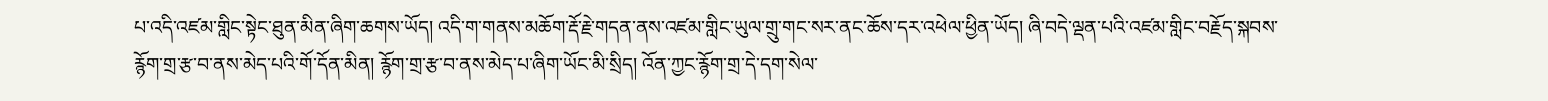པ་འདི་འཛམ་གླིང་སྟེང་ཐུན་མིན་ཞིག་ཆགས་ཡོད། འདི་ག་གནས་མཆོག་རྡོ་རྗེ་གདན་ནས་འཛམ་གླིང་ཡུལ་གྲུ་གང་སར་ནང་ཆོས་དར་འཕེལ་ཕྱིན་ཡོད། ཞི་བདེ་ལྡན་པའི་འཛམ་གླིང་བརྗོད་སྐབས་རྙོག་གྲ་རྩ་བ་ནས་མེད་པའི་གོ་དོན་མིན། རྙོག་གྲ་རྩ་བ་ནས་མེད་པ་ཞིག་ཡོང་མི་སྲིད། འོན་ཀྱང་རྙོག་གྲ་དེ་དག་སེལ་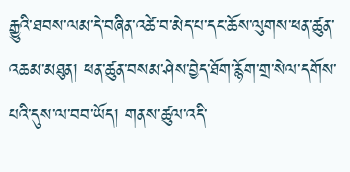རྒྱུའི་ཐབས་ལམ་དེ་བཞིན་འཚེ་བ་མེད་པ་དང་ཆོས་ལུགས་ཕན་ཚུན་འཆམ་མཐུན། ཕན་ཚུན་བསམ་ཤེས་བྱེད་ཐོག་རྙོག་གྲ་སེལ་དགོས་པའི་དུས་ལ་བབ་ཡོད། གནས་ཚུལ་འདི་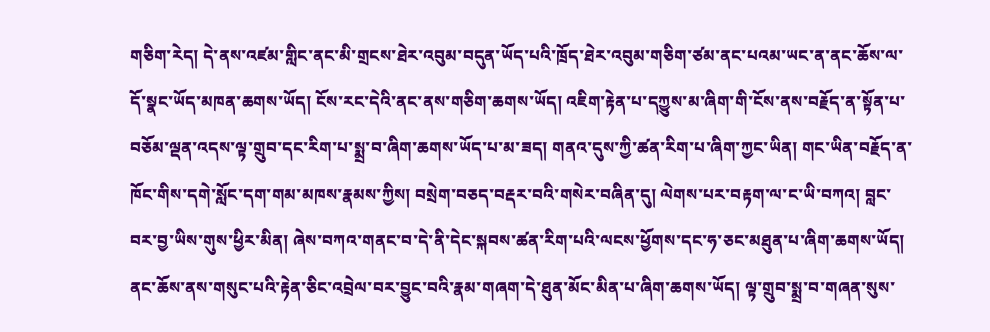གཅིག་རེད། དེ་ནས་འཛམ་གླིང་ནང་མི་གྲངས་ཐེར་འབུམ་བདུན་ཡོད་པའི་ཁྲོད་ཐེར་འབུམ་གཅིག་ཙམ་ནང་པའམ་ཡང་ན་ནང་ཆོས་ལ་དོ་སྣང་ཡོད་མཁན་ཆགས་ཡོད། ངོས་རང་དེའི་ནང་ནས་གཅིག་ཆགས་ཡོད། འཇིག་རྟེན་པ་དཀྱུས་མ་ཞིག་གི་ངོས་ནས་བརྗོད་ན་སྟོན་པ་བཅོམ་ལྡན་འདས་ལྟ་གྲུབ་དང་རིག་པ་སྨྲ་བ་ཞིག་ཆགས་ཡོད་པ་མ་ཟད། གནའ་དུས་ཀྱི་ཚན་རིག་པ་ཞིག་ཀྱང་ཡིན། གང་ཡིན་བརྗོད་ན་ཁོང་གིས་དགེ་སློང་དག་གམ་མཁས་རྣམས་ཀྱིས། བསྲེག་བཅད་བརྡར་བའི་གསེར་བཞིན་དུ། ལེགས་པར་བརྟག་ལ་ང་ཡི་བཀའ། བླང་བར་བྱ་ཡིས་གུས་ཕྱིར་མིན། ཞེས་བཀའ་གནང་བ་དེ་ནི་དེང་སྐབས་ཚན་རིག་པའི་ལངས་ཕྱོགས་དང་ཧ་ཅང་མཐུན་པ་ཞིག་ཆགས་ཡོད། ནང་ཆོས་ནས་གསུང་པའི་རྟེན་ཅིང་འབྲེལ་བར་བྱུང་བའི་རྣམ་གཞག་དེ་ཐུན་མོང་མིན་པ་ཞིག་ཆགས་ཡོད། ལྟ་གྲུབ་སྨྲ་བ་གཞན་སུས་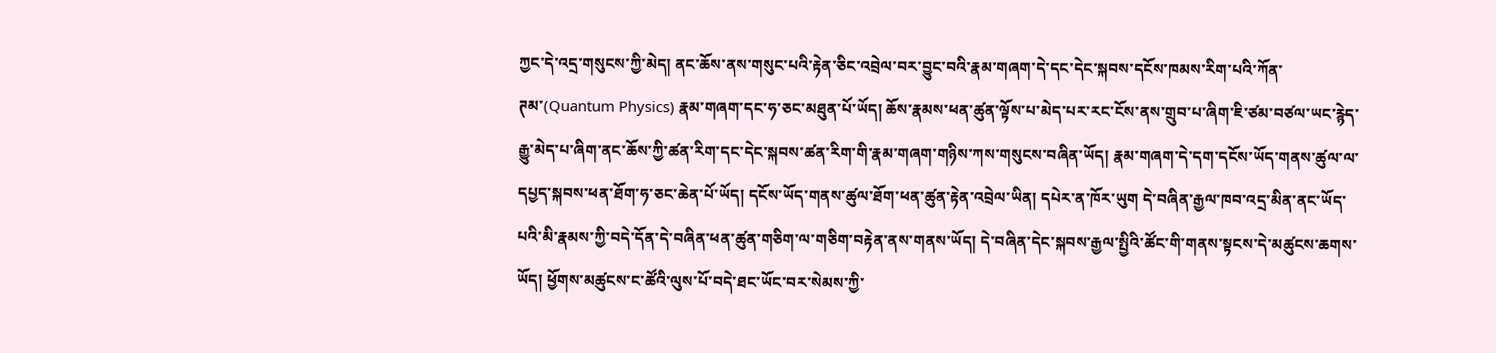ཀྱང་དེ་འདྲ་གསུངས་ཀྱི་མེད། ནང་ཆོས་ནས་གསུང་པའི་རྟེན་ཅིང་འབྲེལ་བར་བྱུང་བའི་རྣམ་གཞག་དེ་དང་དེང་སྐབས་དངོས་ཁམས་རིག་པའི་ཀོན་ཊམ་(Quantum Physics) རྣམ་གཞག་དང་ཧ་ཅང་མཐུན་པོ་ཡོད། ཆོས་རྣམས་ཕན་ཚུན་ལྟོས་པ་མེད་པར་རང་ངོས་ནས་གྲུབ་པ་ཞིག་ཇི་ཙམ་བཙལ་ཡང་རྙེད་རྒྱུ་མེད་པ་ཞིག་ནང་ཆོས་ཀྱི་ཚན་རིག་དང་དེང་སྐབས་ཚན་རིག་གི་རྣམ་གཞག་གཉིས་ཀས་གསུངས་བཞིན་ཡོད། རྣམ་གཞག་དེ་དག་དངོས་ཡོད་གནས་ཚུལ་ལ་དཔྱད་སྐབས་ཕན་ཐོག་ཧ་ཅང་ཆེན་པོ་ཡོད། དངོས་ཡོད་གནས་ཚུལ་ཐོག་ཕན་ཚུན་རྟེན་འབྲེལ་ཡིན། དཔེར་ན་ཁོར་ཡུག དེ་བཞིན་རྒྱལ་ཁབ་འདྲ་མིན་ནང་ཡོད་པའི་མི་རྣམས་ཀྱི་བདེ་དོན་དེ་བཞིན་ཕན་ཚུན་གཅིག་ལ་གཅིག་བརྟེན་ནས་གནས་ཡོད། དེ་བཞིན་དེང་སྐབས་རྒྱལ་སྤྱིའི་ཚོང་གི་གནས་སྟངས་དེ་མཚུངས་ཆགས་ཡོད། ཕྱོགས་མཚུངས་ང་ཚོའི་ལུས་པོ་བདེ་ཐང་ཡོང་བར་སེམས་ཀྱི་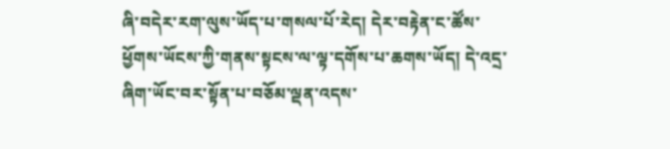ཞི་བདེར་རག་ལུས་ཡོད་པ་གསལ་པོ་རེད། དེར་བརྟེན་ང་ཚོས་ཕྱོགས་ཡོངས་ཀྱི་གནས་སྟངས་ལ་ལྟ་དགོས་པ་ཆགས་ཡོད། དེ་འདྲ་ཞིག་ཡོང་བར་སྟོན་པ་བཅོམ་ལྡན་འདས་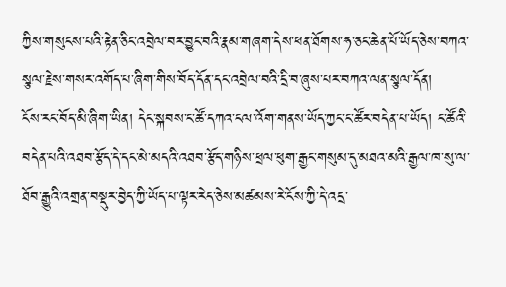ཀྱིས་གསུངས་པའི་རྟེན་ཅིང་འབྲེལ་བར་བྱུང་བའི་རྣམ་གཞག་དེས་ཕན་ཐོགས་ཧ་ཅང་ཆེན་པོ་ཡོད་ཅེས་བཀའ་སྩལ་རྗེས་གསར་འགོད་པ་ཞིག་གིས་བོད་དོན་དང་འབྲེལ་བའི་དྲི་བ་ཞུས་པར་བཀའ་ལན་སྩལ་དོན།
ངོས་རང་བོད་མི་ཞིག་ཡིན། དེང་སྐབས་ང་ཚོ་དཀའ་ངལ་འོག་གནས་ཡོད་ཀྱང་ང་ཚོར་བདེན་པ་ཡོད། ང་ཚོའི་བདེན་པའི་འཐབ་རྩོད་དེ་དང་མེ་མདའི་འཐབ་རྩོད་གཉིས་ཕྲལ་ཕུག་རྒྱང་གསུམ་དུ་མཐའ་མའི་རྒྱལ་ཁ་སུ་ལ་ཐོབ་རྒྱུའི་འགྲན་བསྡུར་བྱེད་ཀྱི་ཡོད་པ་ལྟར་རེད་ཅེས་མཚམས་རེ་ངོས་ཀྱི་དེ་འདྲ་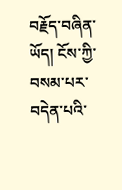བརྗོད་བཞིན་ཡོད། ངོས་ཀྱི་བསམ་པར་བདེན་པའི་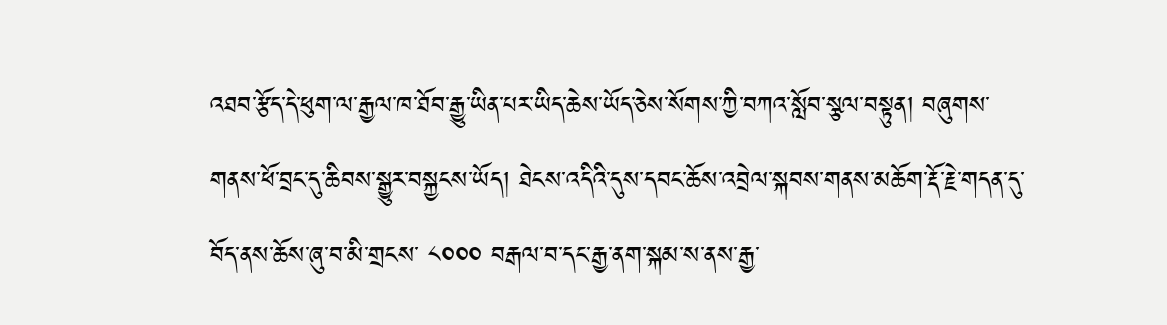འཐབ་རྩོད་དེ་ཕུག་ལ་རྒྱལ་ཁ་ཐོབ་རྒྱུ་ཡིན་པར་ཡིད་ཆེས་ཡོད་ཅེས་སོགས་ཀྱི་བཀའ་སློབ་སྩལ་བསྟུན། བཞུགས་གནས་ཕོ་བྲང་དུ་ཆིབས་སྒྱུར་བསྐྱངས་ཡོད། ཐེངས་འདིའི་དུས་དབང་ཆོས་འབྲེལ་སྐབས་གནས་མཆོག་རྡོ་རྗེ་གདན་དུ་བོད་ནས་ཆོས་ཞུ་བ་མི་གྲངས་ ༨༠༠༠ བརྒལ་བ་དང་རྒྱ་ནག་སྐམ་ས་ནས་རྒྱ་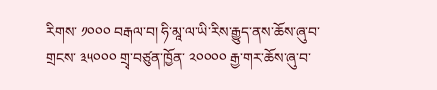རིགས་ ༡༠༠༠ བརྒལ་བ། ཧི་མཱ་ལ་ཡི་རིས་རྒྱུད་ནས་ཆོས་ཞུ་བ་གྲངས་ ༣༥༠༠༠ གྲྭ་བཙུན་ཁྱོན་ ༢༠༠༠༠ རྒྱ་གར་ཆོས་ཞུ་བ་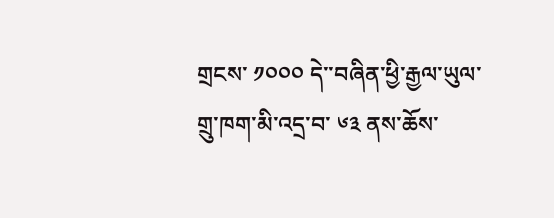གྲངས་ ༡༠༠༠ དེ་་བཞིན་ཕྱི་རྒྱལ་ཡུལ་གྲུ་ཁག་མི་འདྲ་བ་ ༦༣ ནས་ཆོས་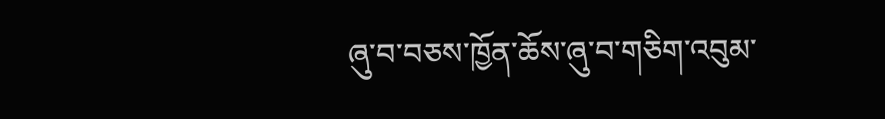ཞུ་བ་བཅས་ཁྱོན་ཆོས་ཞུ་བ་གཅིག་འབུམ་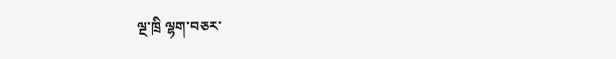ལྔ་ཁྲི ལྷག་བཅར་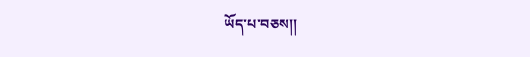ཡོད་པ་བཅས།།